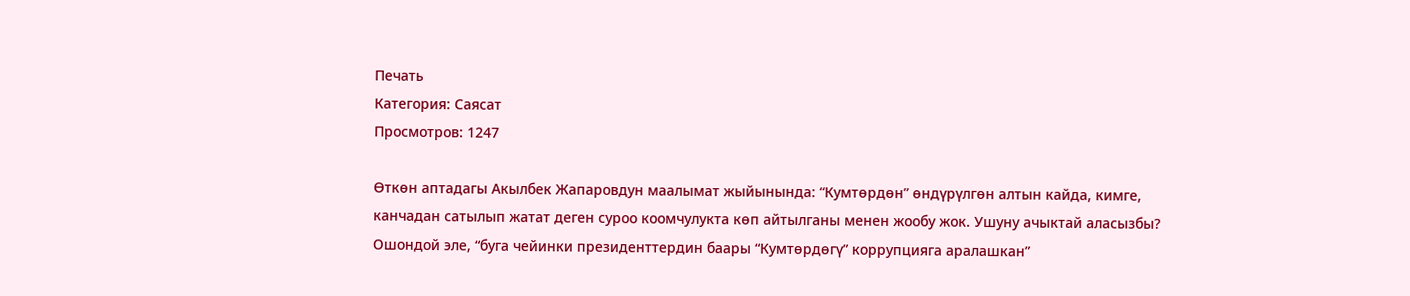Печать
Категория: Саясат
Просмотров: 1247

Өткөн аптадагы Акылбек Жапаровдун маалымат жыйынында: “Кумтөрдөн” өндүрүлгөн алтын кайда, кимге, канчадан сатылып жатат деген суроо коомчулукта көп айтылганы менен жообу жок. Ушуну ачыктай аласызбы? Ошондой эле, “буга чейинки президенттердин баары “Кумтөрдөгү” коррупцияга аралашкан”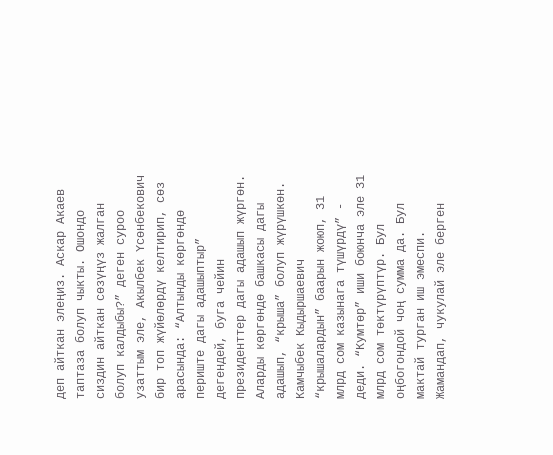деп айткан элеңиз. Аскар Акаев таптаза болуп чыкты. Ошондо сиздин айткан сөзүңүз жалган болуп калдыбы?” деген суроо узаттым эле, Акылбек Үсөнбекович бир топ жүйөлөрдү келтирип, сөз арасында: “Алтынды көргөндө периште дагы адашыптыр” дегендей, буга чейин президенттер дагы адашып жүргөн. Аларды көргөндө башкасы дагы адашып, “крыша” болуп жүрүшкөн. Камчыбек Кыдыршаевич “крышалардын” баарын жоюп, 31 млрд сом казынага түшүрдү” - деди. “Кумтөр” иши боюнча эле 31 млрд сом төктүрүптүр. Бул оңбогондой чоң сумма да. Бул мактай турган иш эмеспи. Жамандап, чукулай эле берген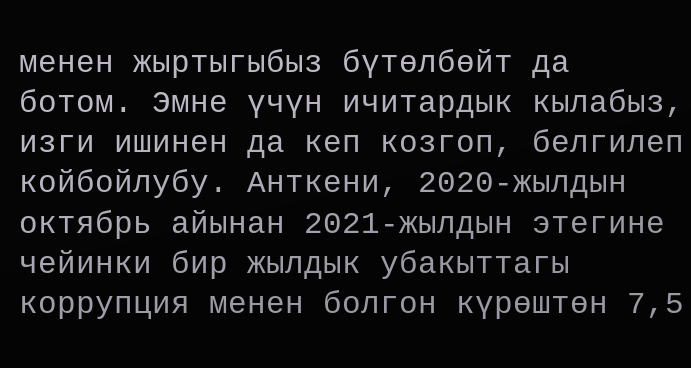менен жыртыгыбыз бүтөлбөйт да ботом. Эмне үчүн ичитардык кылабыз, изги ишинен да кеп козгоп, белгилеп койбойлубу. Анткени, 2020-жылдын октябрь айынан 2021-жылдын этегине чейинки бир жылдык убакыттагы коррупция менен болгон күрөштөн 7,5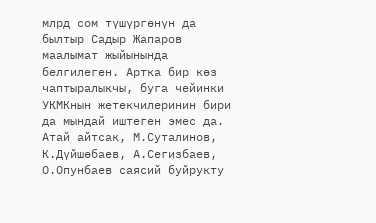млрд сом түшүргөнүн да былтыр Садыр Жапаров маалымат жыйынында белгилеген. Артка бир көз чаптыралыкчы, буга чейинки УКМКнын жетекчилеринин бири да мындай иштеген эмес да. Атай айтсак, М.Суталинов, К.Дүйшөбаев, А.Сегизбаев, О.Опунбаев саясий буйрукту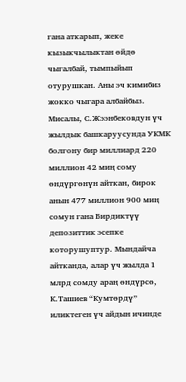гана аткарып, жеке кызыкчылыктан өйдө чыгалбай, тымпыйып отурушкан. Аны эч кимибиз жокко чыгара албайбыз. Мисалы, С.Жээнбековдун үч жылдык башкаруусунда УКМК болгону бир миллиард 220 миллион 42 миң сому өндүргөнүн айткан, бирок анын 477 миллион 900 миң сомун гана Бирдиктүү депозиттик эсепке которушуптур. Мындайча айтканда, алар үч жылда 1 млрд сомду араң өндүрсө, К.Ташиев “Кумтөрдү” иликтеген үч айдын ичинде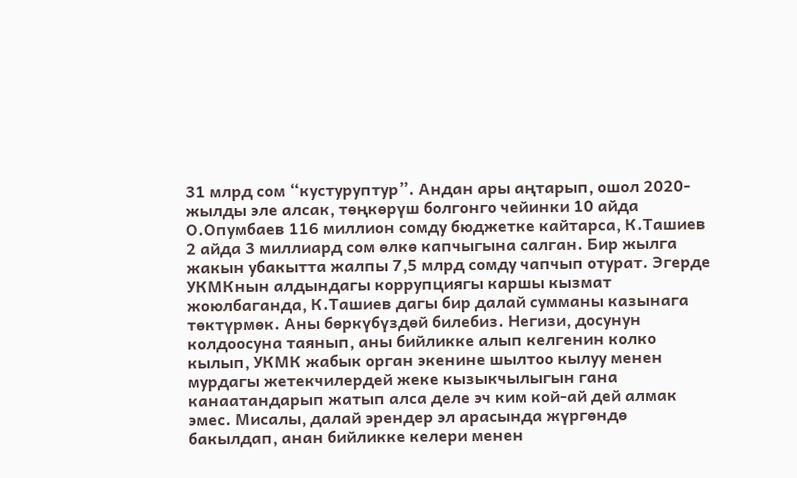31 млрд сом “кустуруптур”. Андан ары аңтарып, ошол 2020-жылды эле алсак, төңкөрүш болгонго чейинки 10 айда О.Опумбаев 116 миллион сомду бюджетке кайтарса, К.Ташиев 2 айда 3 миллиард сом өлкө капчыгына салган. Бир жылга жакын убакытта жалпы 7,5 млрд сомду чапчып отурат. Эгерде УКМКнын алдындагы коррупциягы каршы кызмат жоюлбаганда, К.Ташиев дагы бир далай сумманы казынага төктүрмөк. Аны бөркүбүздөй билебиз. Негизи, досунун колдоосуна таянып, аны бийликке алып келгенин колко кылып, УКМК жабык орган экенине шылтоо кылуу менен мурдагы жетекчилердей жеке кызыкчылыгын гана канаатандарып жатып алса деле эч ким кой-ай дей алмак эмес. Мисалы, далай эрендер эл арасында жүргөндө бакылдап, анан бийликке келери менен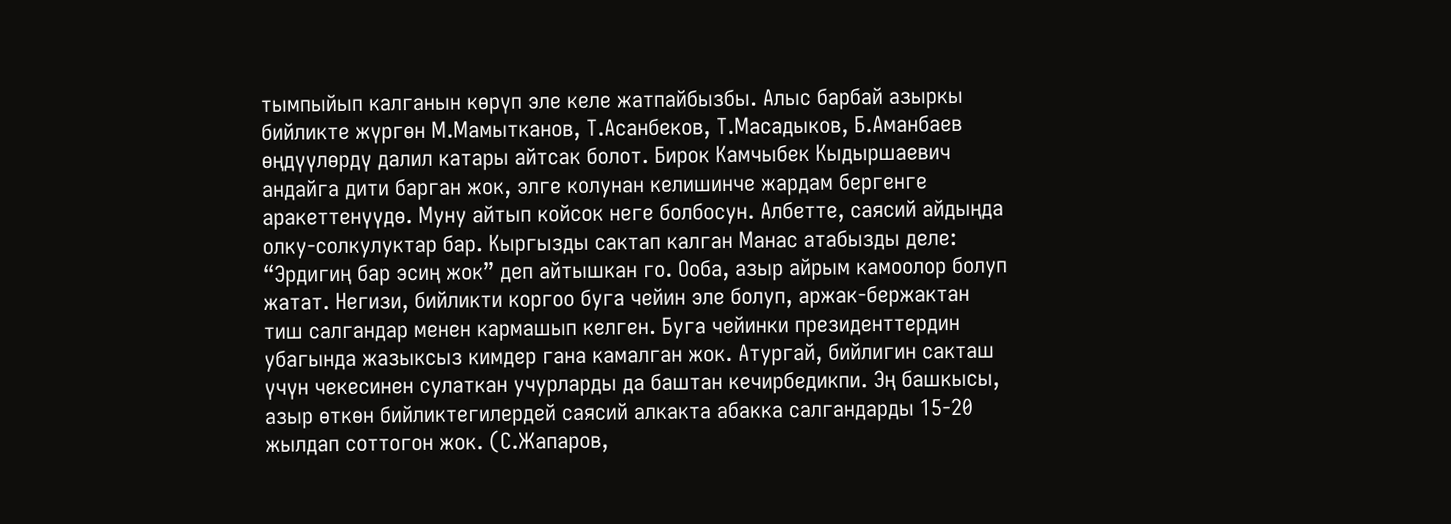тымпыйып калганын көрүп эле келе жатпайбызбы. Алыс барбай азыркы бийликте жүргөн М.Мамытканов, Т.Асанбеков, Т.Масадыков, Б.Аманбаев өңдүүлөрдү далил катары айтсак болот. Бирок Камчыбек Кыдыршаевич андайга дити барган жок, элге колунан келишинче жардам бергенге аракеттенүүдө. Муну айтып койсок неге болбосун. Албетте, саясий айдыңда олку-солкулуктар бар. Кыргызды сактап калган Манас атабызды деле: “Эрдигиң бар эсиң жок” деп айтышкан го. Ооба, азыр айрым камоолор болуп жатат. Негизи, бийликти коргоо буга чейин эле болуп, аржак-бержактан тиш салгандар менен кармашып келген. Буга чейинки президенттердин убагында жазыксыз кимдер гана камалган жок. Атургай, бийлигин сакташ үчүн чекесинен сулаткан учурларды да баштан кечирбедикпи. Эң башкысы, азыр өткөн бийликтегилердей саясий алкакта абакка салгандарды 15-20 жылдап соттогон жок. (С.Жапаров,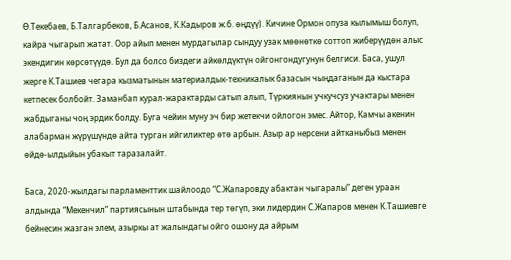Ө.Текебаев, Б.Талгарбеков, Б.Асанов, К.Кадыров ж.б. өңдүү). Кичине Ормон опуза кылымыш болуп, кайра чыгарып жатат. Оор айып менен мурдагылар сындуу узак мөөнөткө соттоп жиберүүдөн алыс экендигин көрсөтүүдө. Бул да болсо биздеги айкөлдүктүн ойгонгондугунун белгиси. Баса, ушул жерге К.Ташиев чегара кызматынын материалдык-техникалык базасын чыңдаганын да кыстара кетпесек болбойт. Заманбап курал-жарактарды сатып алып, Түркиянын учкучсуз учактары менен жабдыганы чоң эрдик болду. Буга чейин муну эч бир жетекчи ойлогон эмес. Айтор, Камчы акенин алабарман жүрүшүндө айта турган ийгиликтер өтө арбын. Азыр ар нерсени айтканыбыз менен өйдө-ылдыйын убакыт таразалайт.

Баса, 2020-жылдагы парламенттик шайлоодо “С.Жапаровду абактан чыгаралы” деген ураан алдында “Мекенчил” партиясынын штабында тер төгүп, эки лидердин С.Жапаров менен К.Ташиевге бейнесин жазган элем, азыркы ат жалындагы ойго ошону да айрым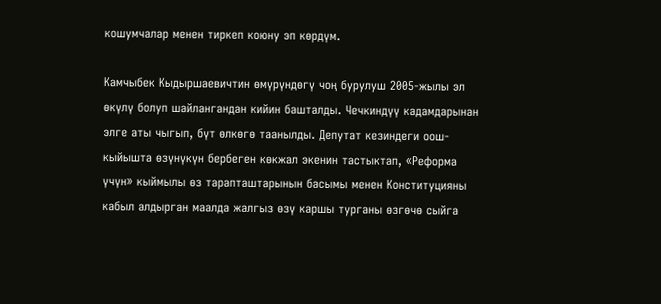кошумчалар менен тиркеп коюну эп көрдүм.

Камчыбек Кыдыршаевичтин өмүрүндөгү чоң бурулуш 2005-жылы эл өкүлү болуп шайлангандан кийин башталды. Чечкиндүү кадамдарынан элге аты чыгып, бүт өлкөгө таанылды. Депутат кезиндеги оош-кыйышта өзүнүкүн бербеген көкжал экенин тастыктап, «Реформа үчүн» кыймылы өз тарапташтарынын басымы менен Конституцияны кабыл алдырган маалда жалгыз өзү каршы турганы өзгөчө сыйга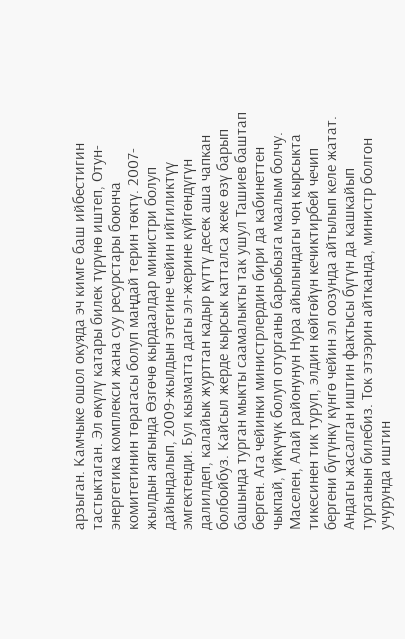арзыган. Камчыке ошол окуяда эч кимге баш ийбестигин тастыктаган. Эл өкүлү катары билек түрүнө иштеп, Отун-энергетика комплекси жана суу ресурстары боюнча комитетинин төрагасы болуп маңдай терин төктү. 2007-жылдын аягында Өзгөчө кырдаалдар министри болуп дайындалып, 2009-жылдын этегине чейин ийгиликтүү эмгектенди. Бул кызматта дагы эл-жерине күйгөндүгүн далилдеп, калайык журттан кадыр күттү десек аша чапкан болбойбуз. Кайсыл жерде кырсык катталса жеке өзү барып башында турган мыкты саамалыкты так ушул Ташиев баштап берген. Ага чейинки министрлердин бири да кабинеттен чыкпай, үйкүчүк болуп отурганы барыбызга маалым болчу. Маселен, Алай районунун Нура айылындагы чоң кырсыкта тикесинен тик туруп, элдин көйгөйүн кечиктирбей чечип бергени бүгүнкү күнгө чейин эл оозунда айтылып келе жатат. Андагы жасалган иштин фактысы бүгүн да кашкайып турганын билебиз. Ток этээрин айтканда, министр болгон учурунда иштин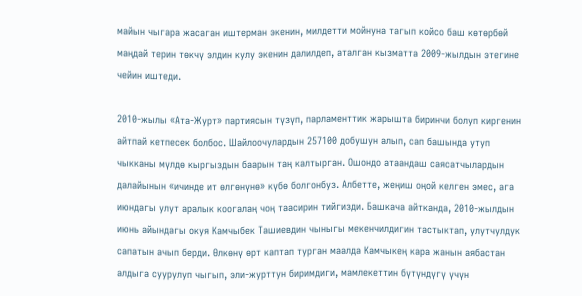майын чыгара жасаган иштерман экенин, милдетти мойнуна тагып койсо баш көтөрбөй маңдай терин төкчү элдин кулу экенин далилдеп, аталган кызматта 2009-жылдын этегине чейин иштеди.

2010-жылы «Ата-Журт» партиясын түзүп, парламенттик жарышта биринчи болуп киргенин айтпай кетпесек болбос. Шайлоочулардын 257100 добушун алып, сап башында утуп чыкканы мүлдө кыргыздын баарын таң калтырган. Ошондо атаандаш саясатчылардын далайынын «ичинде ит өлгөнүнө» күбө болгонбуз. Албетте, жеңиш оңой келген эмес, ага июндагы улут аралык коогалаң чоң таасирин тийгизди. Башкача айтканда, 2010-жылдын июнь айындагы окуя Камчыбек Ташиевдин чыныгы мекенчилдигин тастыктап, улутчулдук сапатын ачып берди. Өлкөнү өрт каптап турган маалда Камчыкең кара жанын аябастан алдыга суурулуп чыгып, эли-журттун биримдиги, мамлекеттин бүтүндүгү үчүн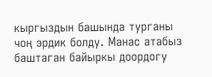кыргыздын башында турганы чоң эрдик болду. Манас атабыз баштаган байыркы доордогу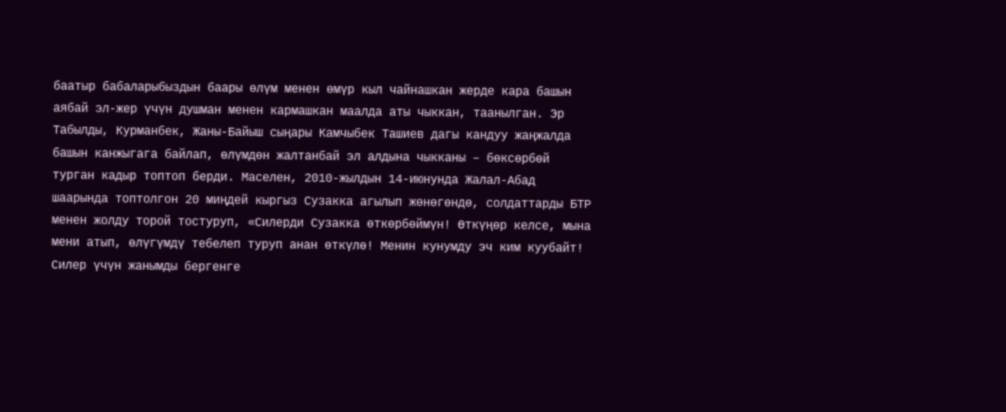баатыр бабаларыбыздын баары өлүм менен өмүр кыл чайнашкан жерде кара башын аябай эл-жер үчүн душман менен кармашкан маалда аты чыккан, таанылган. Эр Табылды, Курманбек, Жаны-Байыш сыңары Камчыбек Ташиев дагы кандуу жаңжалда башын канжыгага байлап, өлүмдөн жалтанбай эл алдына чыкканы – бөксөрбөй турган кадыр топтоп берди. Маселен, 2010-жылдын 14-июнунда Жалал-Абад шаарында топтолгон 20 миңдей кыргыз Сузакка агылып жөнөгөндө, солдаттарды БТР менен жолду торой тостуруп, «Силерди Сузакка өткөрбөймүн! Өткүңөр келсе, мына мени атып, өлүгүмдү тебелеп туруп анан өткүлө! Менин кунумду эч ким куубайт! Силер үчүн жанымды бергенге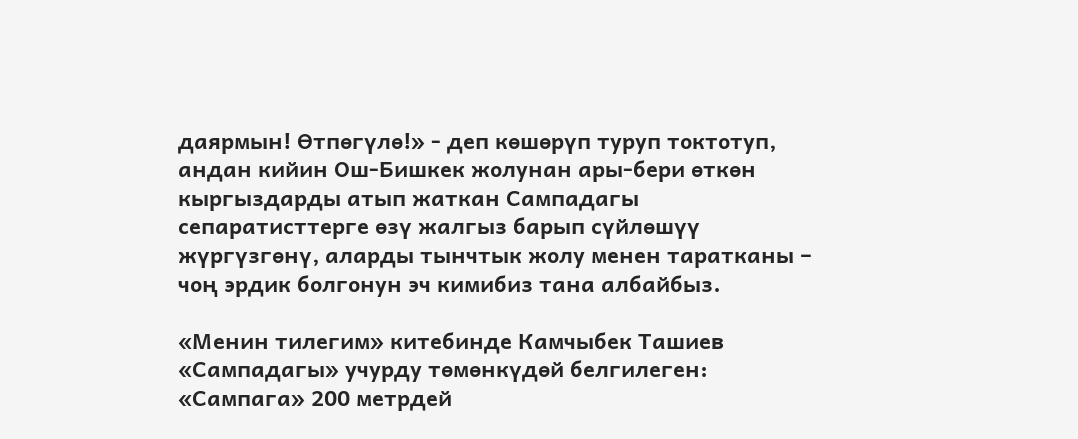даярмын! Өтпөгүлө!» - деп көшөрүп туруп токтотуп, андан кийин Ош-Бишкек жолунан ары-бери өткөн кыргыздарды атып жаткан Сампадагы сепаратисттерге өзү жалгыз барып сүйлөшүү жүргүзгөнү, аларды тынчтык жолу менен таратканы – чоң эрдик болгонун эч кимибиз тана албайбыз.

«Менин тилегим» китебинде Камчыбек Ташиев «Сампадагы» учурду төмөнкүдөй белгилеген: «Сампага» 200 метрдей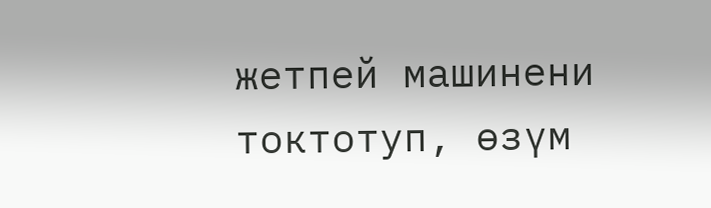жетпей машинени токтотуп, өзүм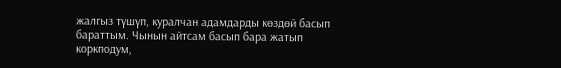жалгыз түшүп, куралчан адамдарды көздөй басып бараттым. Чынын айтсам басып бара жатып коркподум,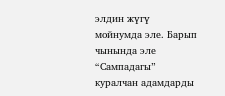элдин жүгү мойнумда эле. Барып чынында эле “Сампадагы” куралчан адамдарды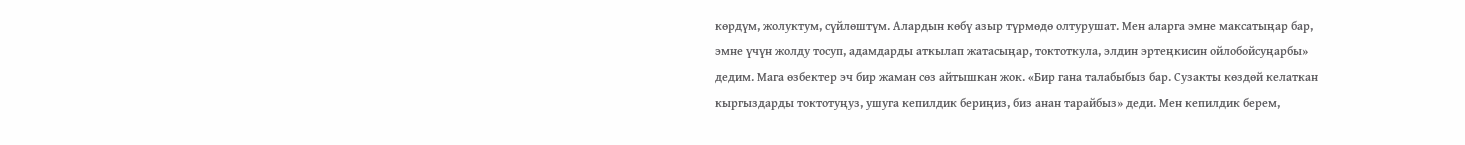көрдүм, жолуктум, сүйлөштүм. Алардын көбү азыр түрмөдө олтурушат. Мен аларга эмне максатыңар бар, эмне үчүн жолду тосуп, адамдарды аткылап жатасыңар, токтоткула, элдин эртеңкисин ойлобойсуңарбы» дедим. Мага өзбектер эч бир жаман сөз айтышкан жок. «Бир гана талабыбыз бар. Сузакты көздөй келаткан кыргыздарды токтотуңуз, ушуга кепилдик бериңиз, биз анан тарайбыз» деди. Мен кепилдик берем,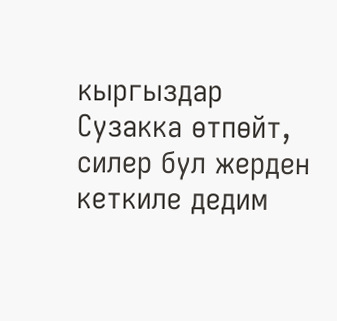кыргыздар Сузакка өтпөйт, силер бул жерден кеткиле дедим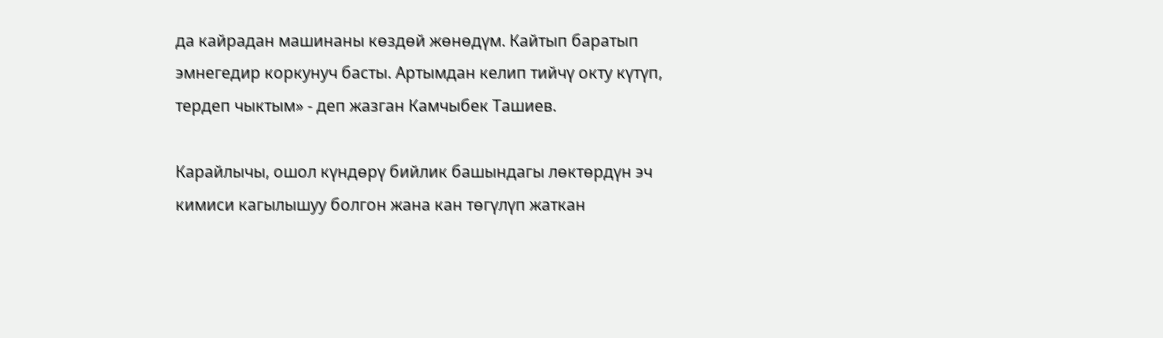да кайрадан машинаны көздөй жөнөдүм. Кайтып баратып эмнегедир коркунуч басты. Артымдан келип тийчү окту күтүп, тердеп чыктым» - деп жазган Камчыбек Ташиев.

Карайлычы, ошол күндөрү бийлик башындагы лөктөрдүн эч кимиси кагылышуу болгон жана кан төгүлүп жаткан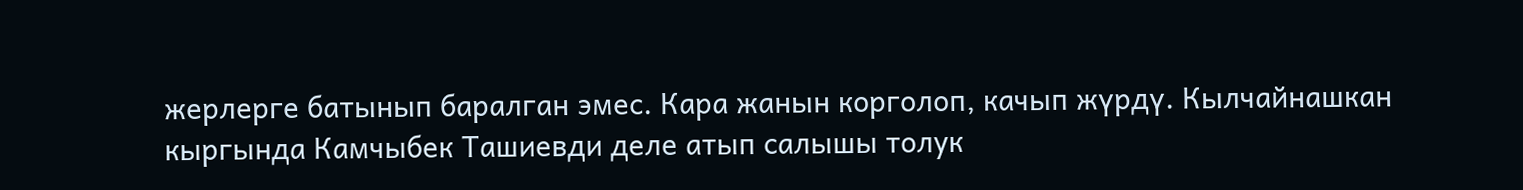жерлерге батынып баралган эмес. Кара жанын корголоп, качып жүрдү. Кылчайнашкан кыргында Камчыбек Ташиевди деле атып салышы толук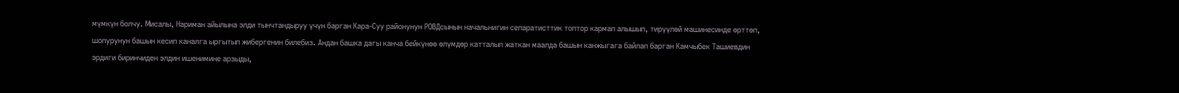мүмкүн болчу. Мисалы, Нариман айылына элди тынчтандыруу үчүн барган Кара-Суу районунун РОВДсынын начальнигин сепаратисттик топтор кармап алышып, тирүүлөй машинесинде өрттөп, шопурунун башын кесип каналга ыргытып жибергенин билебиз. Андан башка дагы канча бейкүнөө өлүмдөр катталып жаткан маалда башын канжыгага байлап барган Камчыбек Ташиевдин эрдиги биринчиден элдин ишенимине арзыды,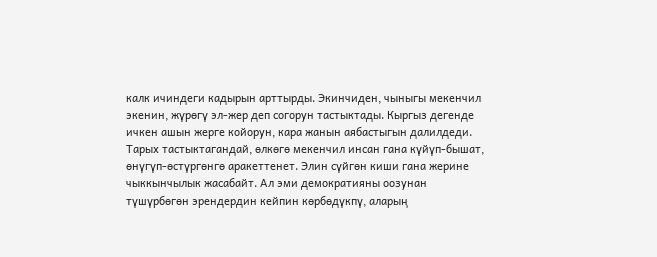калк ичиндеги кадырын арттырды. Экинчиден, чыныгы мекенчил экенин, жүрөгү эл-жер деп согорун тастыктады. Кыргыз дегенде ичкен ашын жерге койорун, кара жанын аябастыгын далилдеди. Тарых тастыктагандай, өлкөгө мекенчил инсан гана күйүп-бышат, өнүгүп-өстүргөнгө аракеттенет. Элин сүйгөн киши гана жерине чыккынчылык жасабайт. Ал эми демократияны оозунан түшүрбөгөн эрендердин кейпин көрбөдүкпү, аларың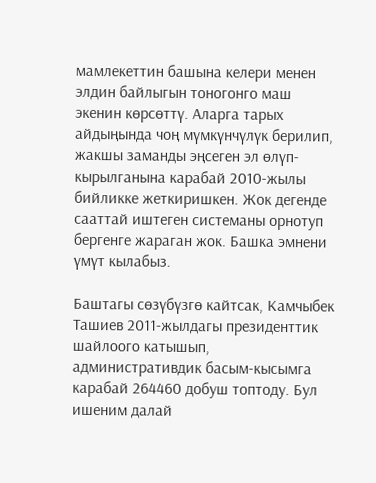мамлекеттин башына келери менен элдин байлыгын тоногонго маш экенин көрсөттү. Аларга тарых айдыңында чоң мүмкүнчүлүк берилип, жакшы заманды эңсеген эл өлүп-кырылганына карабай 2010-жылы бийликке жеткиришкен. Жок дегенде сааттай иштеген системаны орнотуп бергенге жараган жок. Башка эмнени үмүт кылабыз.

Баштагы сөзүбүзгө кайтсак, Камчыбек Ташиев 2011-жылдагы президенттик шайлоого катышып, административдик басым-кысымга карабай 264460 добуш топтоду. Бул ишеним далай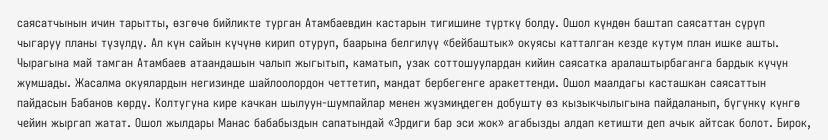саясатчынын ичин тарытты, өзгөчө бийликте турган Атамбаевдин кастарын тигишине түрткү болду. Ошол күндөн баштап саясаттан сүрүп чыгаруу планы түзүлдү. Ал күн сайын күчүнө кирип отуруп, баарына белгилүү «бейбаштык» окуясы катталган кезде кутум план ишке ашты. Чырагына май тамган Атамбаев атаандашын чалып жыгытып, каматып, узак соттошуулардан кийин саясатка аралаштырбаганга бардык күчүн жумшады. Жасалма окуялардын негизинде шайлоолордон четтетип, мандат бербегенге аракеттенди. Ошол маалдагы касташкан саясаттын пайдасын Бабанов көрдү. Колтугуна кире качкан шылуун-шумпайлар менен жүзмиңдеген добушту өз кызыкчылыгына пайдаланып, бүгүнкү күнгө чейин жыргап жатат. Ошол жылдары Манас бабабыздын сапатындай «Эрдиги бар эси жок» агабызды алдап кетишти деп ачык айтсак болот. Бирок,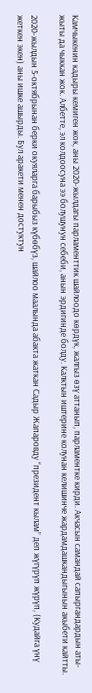Камчыкенин кадыры кемиген жок, аны 2020-жылдагы парламенттик шайлоодо көрдүк, жалгыз өзү аттанып, парламентке кирди. Акчасын самандай сапыргандардын аты-жыты да чыккан жок. Албетте, эл колдоосуна ээ болушунун себеби, анын эрдигинде болду. Калктын иштерине колунан келишинче жардамдашкандыгынын акыбети кайтты.

2020-жылдын 5-октябрынан берки окуяларга барыбыз күбөбүз, шайлоо маалында абакта жаткан Садыр Жапаровду “президент кылам” деп жүгүрүп жүрүп, (Кудайга үнү жеткен экен) аны ишке ашырды. Бул аракети менен достуктун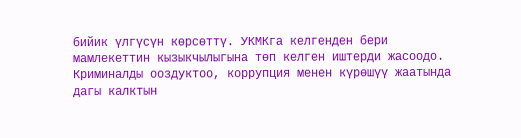бийик үлгүсүн көрсөттү. УКМКга келгенден бери мамлекеттин кызыкчылыгына төп келген иштерди жасоодо. Криминалды ооздуктоо, коррупция менен күрөшүү жаатында дагы калктын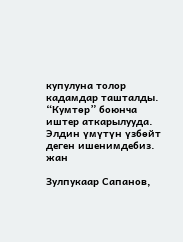купулуна толор кадамдар ташталды. “Кумтөр” боюнча иштер аткарылууда. Элдин үмүтүн үзбөйт деген ишенимдебиз. жан

Зулпукаар Сапанов,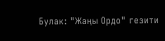Булак: "Жаңы Ордо" гезити